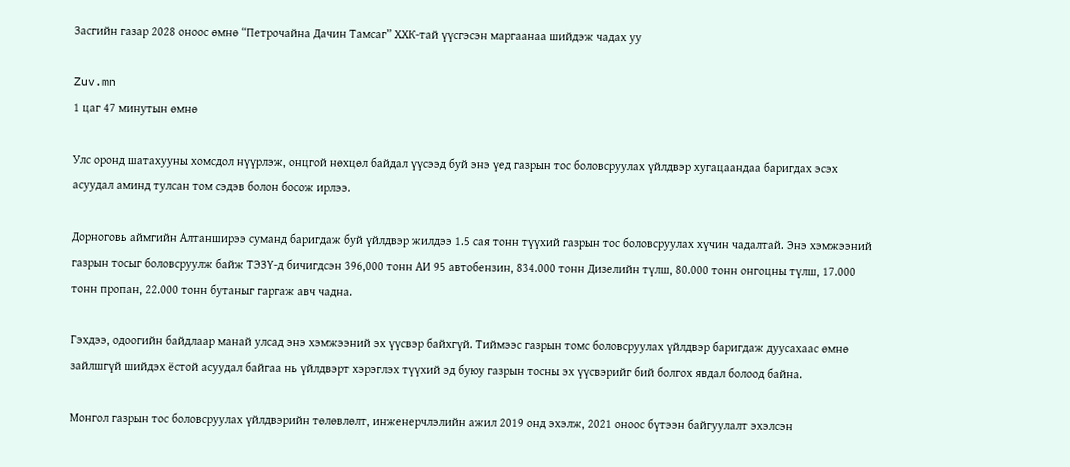Засгийн газар 2028 оноос өмнө “Петрочайна Дачин Тамсаг” ХХК-тай үүсгэсэн маргаанаа шийдэж чадах уу

Zuv.mn
1 цаг 47 минутын өмнө

Улс оронд шатахууны хомсдол нүүрлэж, онцгой нөхцөл байдал үүсээд буй энэ үед газрын тос боловсруулах үйлдвэр хугацаандаа баригдах эсэх асуудал аминд тулсан том сэдэв болон босож ирлээ.

Дорноговь аймгийн Алтанширээ суманд баригдаж буй үйлдвэр жилдээ 1.5 сая тонн түүхий газрын тос боловсруулах хүчин чадалтай. Энэ хэмжээний газрын тосыг боловсруулж байж ТЭЗҮ-д бичигдсэн 396,000 тонн АИ 95 автобензин, 834.000 тонн Дизелийн түлш, 80.000 тонн онгоцны түлш, 17.000 тонн пропан, 22.000 тонн бутаныг гаргаж авч чадна.

Гэхдээ, одоогийн байдлаар манай улсад энэ хэмжээний эх үүсвэр байхгүй. Тиймээс газрын томс боловсруулах үйлдвэр баригдаж дуусахаас өмнө зайлшгүй шийдэх ёстой асуудал байгаа нь үйлдвэрт хэрэглэх түүхий эд буюу газрын тосны эх үүсвэрийг бий болгох явдал болоод байна.

Монгол газрын тос боловсруулах үйлдвэрийн төлөвлөлт, инженерчлэлийн ажил 2019 онд эхэлж, 2021 оноос бүтээн байгуулалт эхэлсэн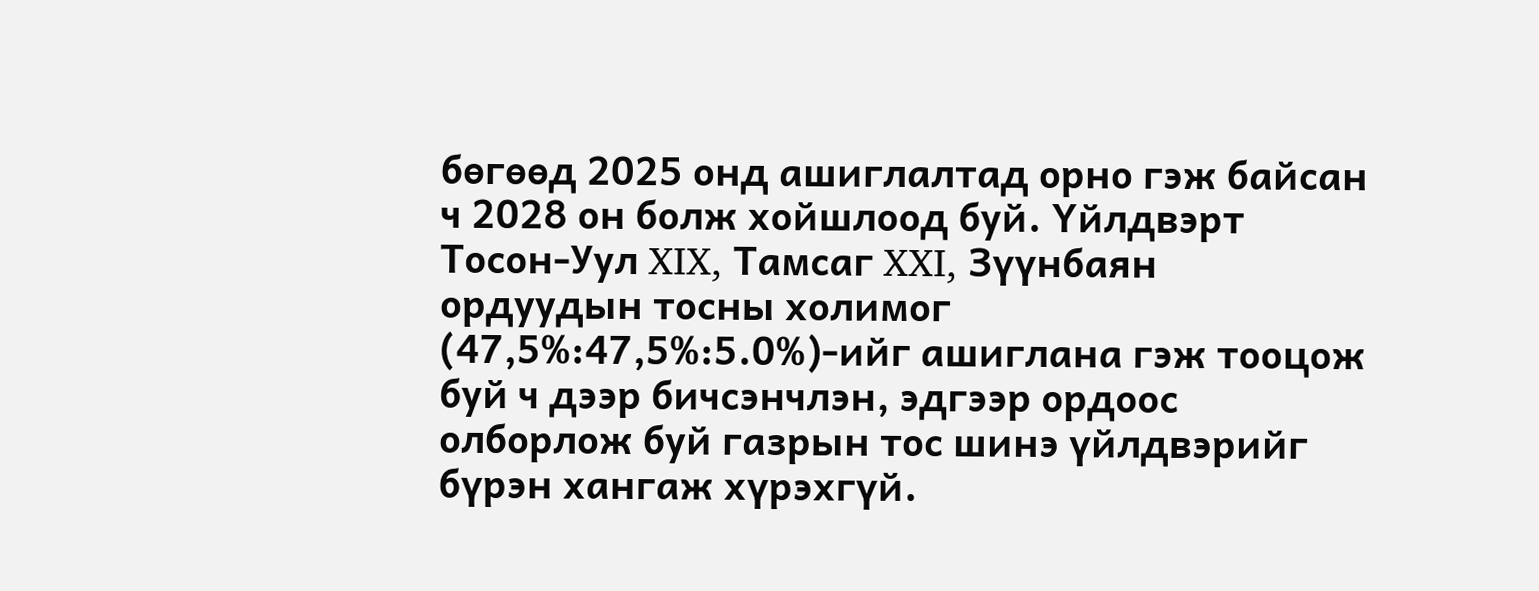бөгөөд 2025 онд ашиглалтад орно гэж байсан ч 2028 он болж хойшлоод буй. Үйлдвэрт Тосон-Уул XIX, Тамсаг XXI, Зүүнбаян ордуудын тосны холимог (47,5%:47,5%:5.0%)-ийг ашиглана гэж тооцож буй ч дээр бичсэнчлэн, эдгээр ордоос олборлож буй газрын тос шинэ үйлдвэрийг бүрэн хангаж хүрэхгүй.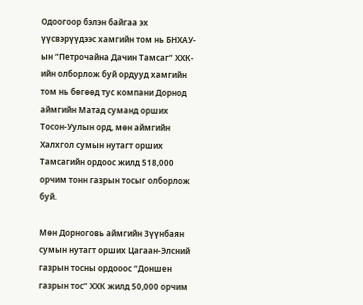Одоогоор бэлэн байгаа эх үүсвэрүүдээс хамгийн том нь БНХАУ-ын “Петрочайна Дачин Тамсаг” ХХК-ийн олборлож буй ордууд хамгийн том нь бөгөөд тус компани Дорнод аймгийн Матад суманд орших Тосон-Уулын орд, мөн аймгийн Халхгол сумын нутагт орших Тамсагийн ордоос жилд 518,000 орчим тонн газрын тосыг олборлож буй.

Мөн Дорноговь аймгийн Зүүнбаян сумын нутагт орших Цагаан-Элсний газрын тосны ордооос “Доншен газрын тос” ХХК жилд 50,000 орчим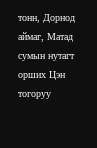тонн, Дорнод аймаг, Матад сумын нутагт орших Цэн тогоруу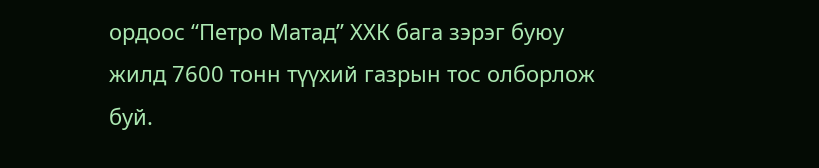ордоос “Петро Матад” ХХК бага зэрэг буюу жилд 7600 тонн түүхий газрын тос олборлож буй.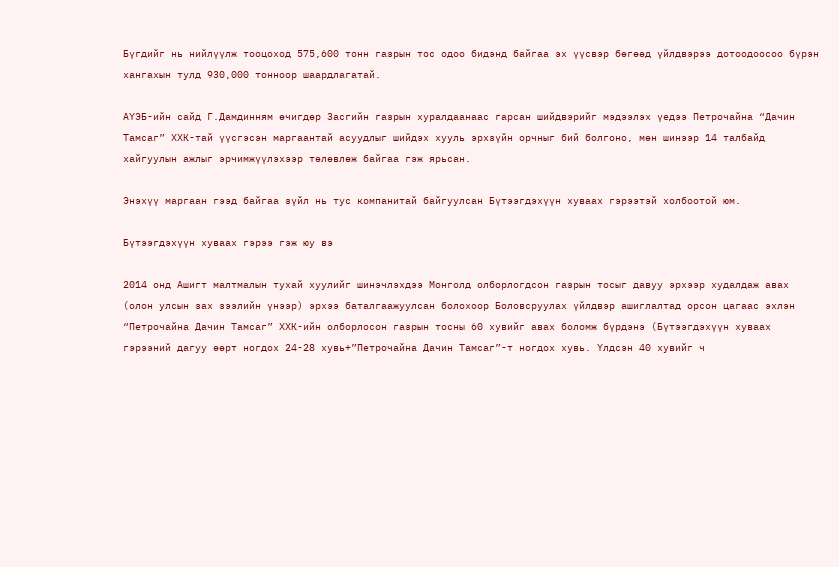Бүгдийг нь нийлүүлж тооцоход 575,600 тонн газрын тос одоо бидэнд байгаа эх үүсвэр бөгөөд үйлдвэрээ дотоодоосоо бүрэн хангахын тулд 930,000 тонноор шаардлагатай.

АҮЭБ-ийн сайд Г.Дамдинням өчигдөр Засгийн газрын хуралдаанаас гарсан шийдвэрийг мэдээлэх үедээ Петрочайна “Дачин Тамсаг” ХХК-тай үүсгэсэн маргаантай асуудлыг шийдэх хууль эрхзүйн орчныг бий болгоно, мөн шинээр 14 талбайд хайгуулын ажлыг эрчимжүүлэхээр төлөвлөж байгаа гэж ярьсан.

Энэхүү маргаан гээд байгаа зүйл нь тус компанитай байгуулсан Бүтээгдэхүүн хуваах гэрээтэй холбоотой юм.

Бүтээгдэхүүн хуваах гэрээ гэж юу вэ

2014 онд Ашигт малтмалын тухай хуулийг шинэчлэхдээ Монголд олборлогдсон газрын тосыг давуу эрхээр худалдаж авах (олон улсын зах зээлийн үнээр) эрхээ баталгаажуулсан болохоор Боловсруулах үйлдвэр ашиглалтад орсон цагаас эхлэн “Петрочайна Дачин Тамсаг” ХХК-ийн олборлосон газрын тосны 60 хувийг авах боломж бүрдэнэ (Бүтээгдэхүүн хуваах гэрээний дагуу өөрт ногдох 24-28 хувь+”Петрочайна Дачин Тамсаг”-т ногдох хувь. Үлдсэн 40 хувийг ч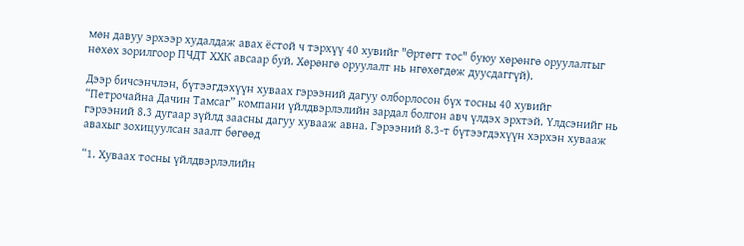мөн давуу эрхээр худалдаж авах ёстой ч тэрхүү 40 хувийг "Өртөгт тос" буюу хөрөнгө оруулалтыг нөхөх зорилгоор ПЧДТ ХХК авсаар буй. Хөрөнгө оруулалт нь нгөхөгдөж дуусдаггүй).

Дээр бичсэнчлэн, бүтээгдэхүүн хуваах гэрээний дагуу олборлосон бүх тосны 40 хувийг “Петрочайна Дачин Тамсаг” компани үйлдвэрлэлийн зардал болгон авч үлдэх эрхтэй. Үлдсэнийг нь гэрээний 8.3 дугаар зүйлд заасны дагуу хувааж авна. Гэрээний 8.3-т бүтээгдэхүүн хэрхэн хувааж авахыг зохицуулсан заалт бөгөөд

“1. Хуваах тосны үйлдвэрлэлийн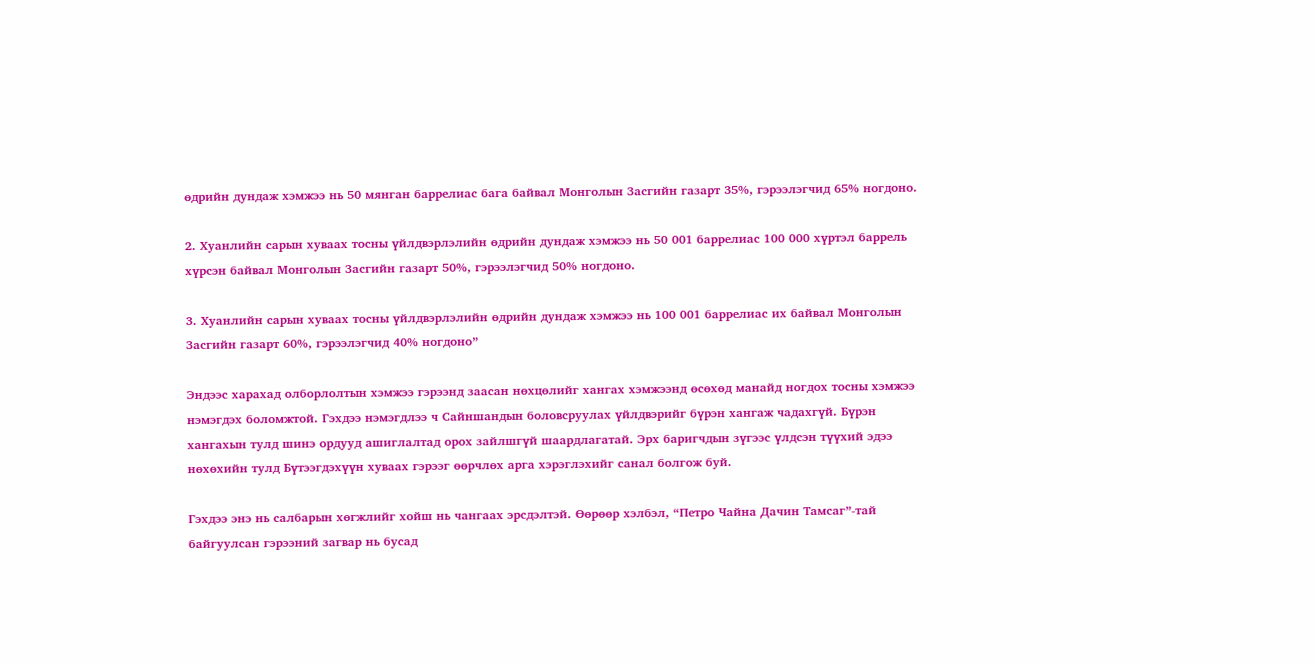өдрийн дундаж хэмжээ нь 50 мянган баррелиас бага байвал Монголын Засгийн газарт 35%, гэрээлэгчид 65% ногдоно.

2. Хуанлийн сарын хуваах тосны үйлдвэрлэлийн өдрийн дундаж хэмжээ нь 50 001 баррелиас 100 000 хүртэл баррель хүрсэн байвал Монголын Засгийн газарт 50%, гэрээлэгчид 50% ногдоно.

3. Хуанлийн сарын хуваах тосны үйлдвэрлэлийн өдрийн дундаж хэмжээ нь 100 001 баррелиас их байвал Монголын Засгийн газарт 60%, гэрээлэгчид 40% ногдоно”

Эндээс харахад олборлолтын хэмжээ гэрээнд заасан нөхцөлийг хангах хэмжээнд өсөхөд манайд ногдох тосны хэмжээ нэмэгдэх боломжтой. Гэхдээ нэмэгдлээ ч Сайншандын боловсруулах үйлдвэрийг бүрэн хангаж чадахгүй. Бүрэн хангахын тулд шинэ ордууд ашиглалтад орох зайлшгүй шаардлагатай. Эрх баригчдын зүгээс үлдсэн түүхий эдээ нөхөхийн тулд Бүтээгдэхүүн хуваах гэрээг өөрчлөх арга хэрэглэхийг санал болгож буй.

Гэхдээ энэ нь салбарын хөгжлийг хойш нь чангаах эрсдэлтэй. Өөрөөр хэлбэл, “Петро Чайна Дачин Тамсаг”-тай байгуулсан гэрээний загвар нь бусад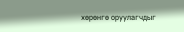хөрөнгө оруулагчдыг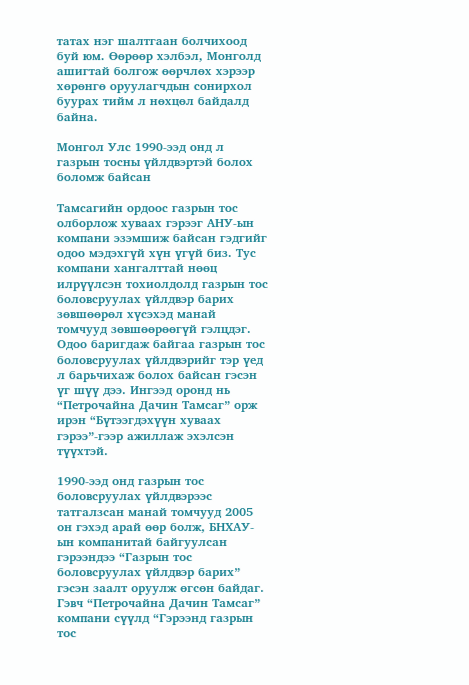татах нэг шалтгаан болчихоод буй юм. Өөрөөр хэлбэл, Монголд ашигтай болгож өөрчлөх хэрээр хөрөнгө оруулагчдын сонирхол буурах тийм л нөхцөл байдалд байна.

Монгол Улс 1990-ээд онд л газрын тосны үйлдвэртэй болох боломж байсан

Тамсагийн ордоос газрын тос олборлож хуваах гэрээг АНУ-ын компани эзэмшиж байсан гэдгийг одоо мэдэхгүй хүн үгүй биз. Тус компани хангалттай нөөц илрүүлсэн тохиолдолд газрын тос боловсруулах үйлдвэр барих зөвшөөрөл хүсэхэд манай томчууд зөвшөөрөөгүй гэлцдэг. Одоо баригдаж байгаа газрын тос боловсруулах үйлдвэрийг тэр үед л барьчихаж болох байсан гэсэн үг шүү дээ. Ингээд оронд нь “Петрочайна Дачин Тамсаг” орж ирэн “Бүтээгдэхүүн хуваах гэрээ”-гээр ажиллаж эхэлсэн түүхтэй.

1990-ээд онд газрын тос боловсруулах үйлдвэрээс татгалзсан манай томчууд 2005 он гэхэд арай өөр болж, БНХАУ-ын компанитай байгуулсан гэрээндээ “Газрын тос боловсруулах үйлдвэр барих” гэсэн заалт оруулж өгсөн байдаг. Гэвч “Петрочайна Дачин Тамсаг” компани сүүлд “Гэрээнд газрын тос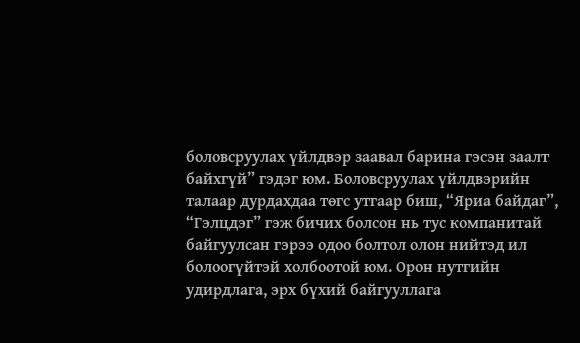боловсруулах үйлдвэр заавал барина гэсэн заалт байхгүй” гэдэг юм. Боловсруулах үйлдвэрийн талаар дурдахдаа төгс утгаар биш, “Яриа байдаг”, “Гэлцдэг” гэж бичих болсон нь тус компанитай байгуулсан гэрээ одоо болтол олон нийтэд ил болоогүйтэй холбоотой юм. Орон нутгийн удирдлага, эрх бүхий байгууллага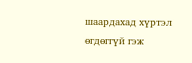шаардахад хүртэл өгдөггүй гэж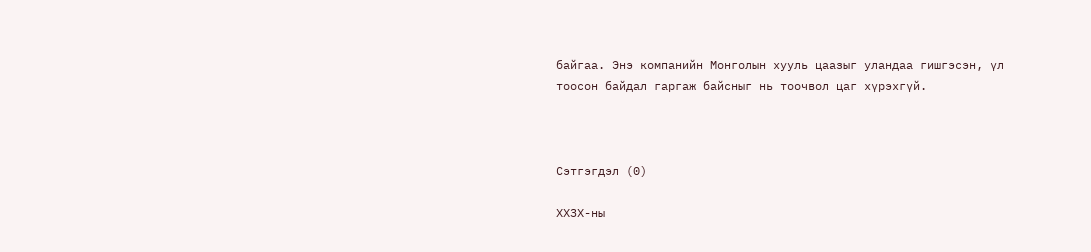байгаа. Энэ компанийн Монголын хууль цаазыг уландаа гишгэсэн, үл тоосон байдал гаргаж байсныг нь тоочвол цаг хүрэхгүй.



Сэтгэгдэл (0)

ХХЗХ-ны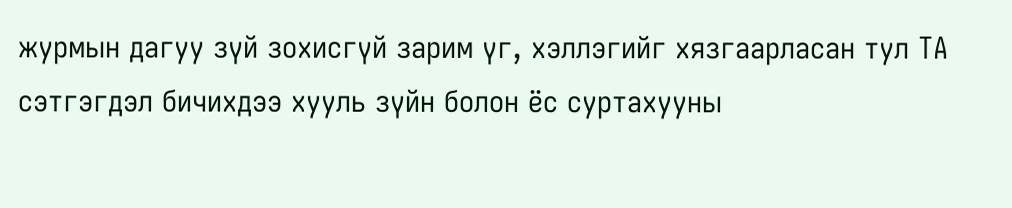журмын дагуу зүй зохисгүй зарим үг, хэллэгийг хязгаарласан тул ТА сэтгэгдэл бичихдээ хууль зүйн болон ёс суртахууны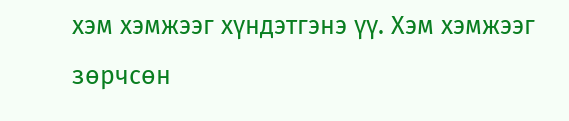хэм хэмжээг хүндэтгэнэ үү. Хэм хэмжээг зөрчсөн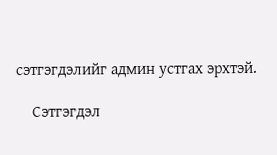сэтгэгдэлийг админ устгах эрхтэй.

    Сэтгэгдэл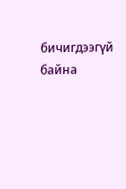бичигдээгүй байна